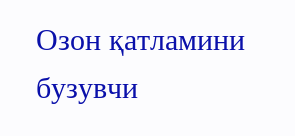Озон қатламини бузувчи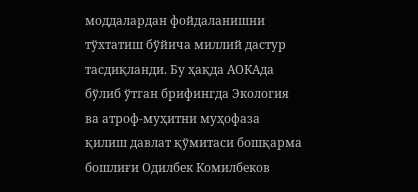моддалардан фойдаланишни тўхтатиш бўйича миллий дастур тасдиқланди. Бу ҳақда АОКАда бўлиб ўтган брифингда Экология ва атроф-муҳитни муҳофаза қилиш давлат қўмитаси бошқарма бошлиғи Одилбек Комилбеков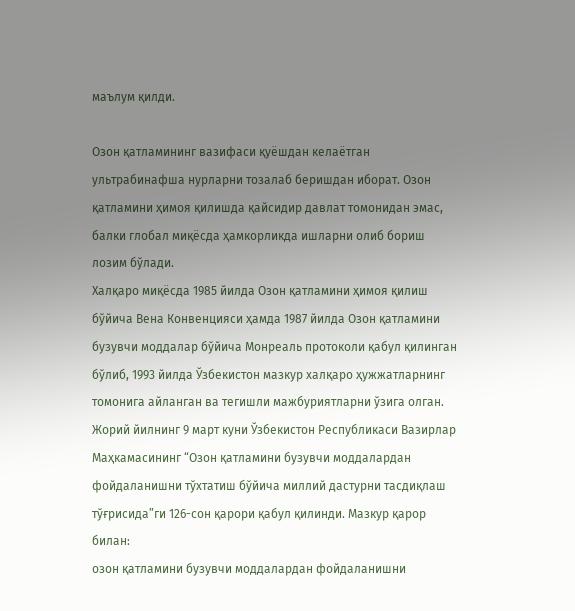маълум қилди.

Озон қатламининг вазифаси қуёшдан келаётган ультрабинафша нурларни тозалаб беришдан иборат. Озон қатламини ҳимоя қилишда қайсидир давлат томонидан эмас, балки глобал миқёсда ҳамкорликда ишларни олиб бориш лозим бўлади.
Халқаро миқёсда 1985 йилда Озон қатламини ҳимоя қилиш бўйича Вена Конвенцияси ҳамда 1987 йилда Озон қатламини бузувчи моддалар бўйича Монреаль протоколи қабул қилинган бўлиб, 1993 йилда Ўзбекистон мазкур халқаро ҳужжатларнинг томонига айланган ва тегишли мажбуриятларни ўзига олган.
Жорий йилнинг 9 март куни Ўзбекистон Республикаси Вазирлар Маҳкамасининг “Озон қатламини бузувчи моддалардан фойдаланишни тўхтатиш бўйича миллий дастурни тасдиқлаш тўғрисида”ги 126-сон қарори қабул қилинди. Мазкур қарор билан:
озон қатламини бузувчи моддалардан фойдаланишни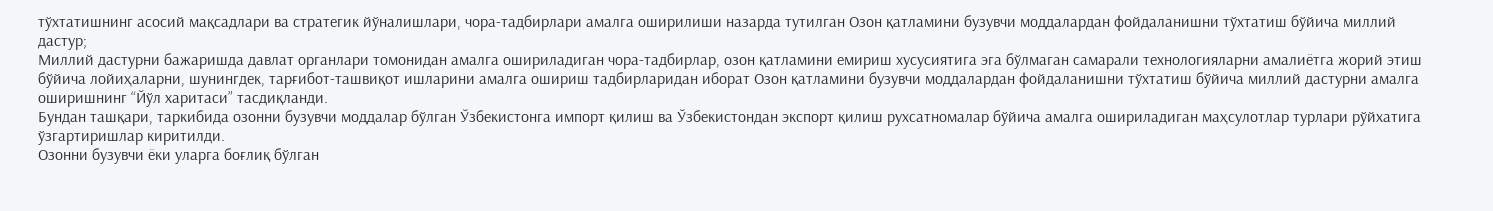тўхтатишнинг асосий мақсадлари ва стратегик йўналишлари, чора-тадбирлари амалга оширилиши назарда тутилган Озон қатламини бузувчи моддалардан фойдаланишни тўхтатиш бўйича миллий дастур;
Миллий дастурни бажаришда давлат органлари томонидан амалга ошириладиган чора-тадбирлар, озон қатламини емириш хусусиятига эга бўлмаган самарали технологияларни амалиётга жорий этиш бўйича лойиҳаларни, шунингдек, тарғибот-ташвиқот ишларини амалга ошириш тадбирларидан иборат Озон қатламини бузувчи моддалардан фойдаланишни тўхтатиш бўйича миллий дастурни амалга оширишнинг “Йўл харитаси” тасдиқланди.
Бундан ташқари, таркибида озонни бузувчи моддалар бўлган Ўзбекистонга импорт қилиш ва Ўзбекистондан экспорт қилиш рухсатномалар бўйича амалга ошириладиган маҳсулотлар турлари рўйхатига ўзгартиришлар киритилди.
Озонни бузувчи ёки уларга боғлиқ бўлган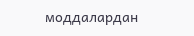моддалардан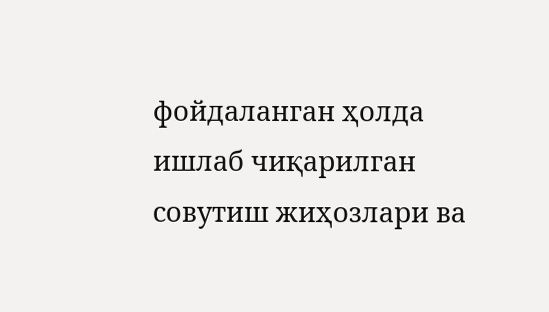фойдаланган ҳолда ишлаб чиқарилган совутиш жиҳозлари ва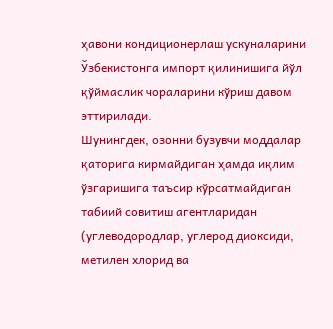ҳавони кондиционерлаш ускуналарини Ўзбекистонга импорт қилинишига йўл қўймаслик чораларини кўриш давом эттирилади.
Шунингдек, озонни бузувчи моддалар қаторига кирмайдиган ҳамда иқлим ўзгаришига таъсир кўрсатмайдиган табиий совитиш агентларидан (углеводородлар, углерод диоксиди, метилен хлорид ва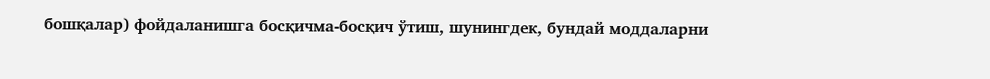бошқалар) фойдаланишга босқичма-босқич ўтиш, шунингдек, бундай моддаларни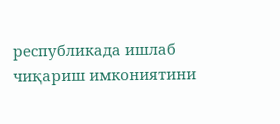республикада ишлаб чиқариш имкониятини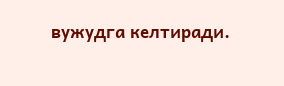вужудга келтиради.